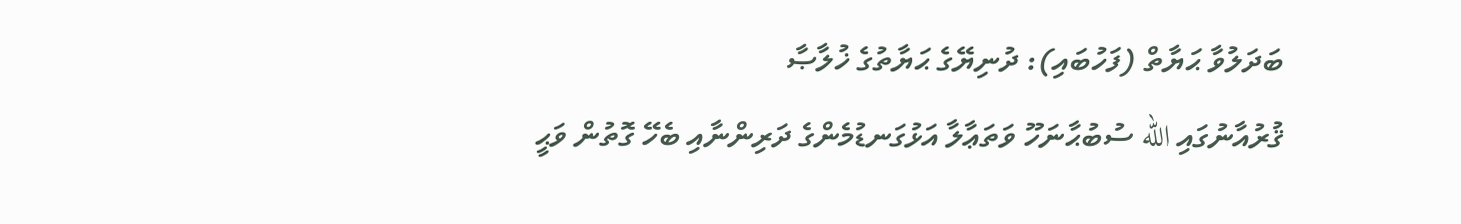ބަދަލުވާ ޙަޔާތް (ފަހުބައި): ދުނިޔޭގެ ޙަޔާތުގެ ޚުލާޞާ
ޤުރުއާނުގައި الله ސުބުޙާނަހޫ ވަތަޢާލާ އަޅުގަނޑުމެންގެ ދަރިންނާއި ބެހޭ ގޮތުން ވަޙީ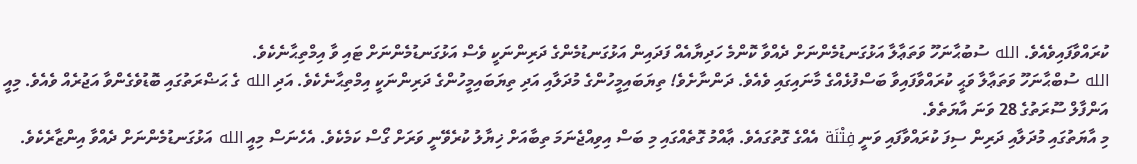ކުރައްވާފައިވެއެވެ. الله ސުބުޙާނަހޫ ވަތަޢާލާ އަޅުގަނޑުމެންނަށް ދެއްވާ ކޮންމެ ހަދިޔާއެއް ފަދައިން އަޅުގަނޑުމެންގެ ދަރިންނަކީ ވެސް އަޅުގަނޑުމެންނަށް ޓައި ވާ އިމްތިޙާނެކެވެ.
الله ސުބްޙާނަހޫ ވަތަޢާލާ ވަޙީ ކުރައްވާފައިވާ ބަސްފުޅެއްގެ މާނައިގައި ވެއެވެ. ދަންނާށެވެ! ތިޔަބައިމީހުންގެ މުދަލާއި އަދި ތިޔަބައިމީހުންގެ ދަރިންނަކީ އިމްތިޙާނެކެވެ. އަދި الله ގެ ޙަޟްރަތުގައި ބޮޑުވެގެންވާ އަޖުރެއް ވެއެވެ. މިއީ އަންފާލް ސޫރަތުގެ 28 ވަނަ އާޔަތެވެ.
މި އާޔަތުގައި މުދަލާއި ދަރިން ސިފަ ކުރައްވާފައި ވަނީ فِتْنَة އެއްގެ ގޮތުގައެވެ. ޢާއްމު ގޮތެއްގައި މި ބަސް އިވިއްޖެނަމަ ތިބާއަށް ޚިޔާލު ކުރެވޭނީ ވަރަށް ގޯސް ކަމެކެވެ. އެހެނަސް މިއީ الله އަޅުގަނޑުމެންނަށް ދެއްވާ އިންޒާރެކެވެ.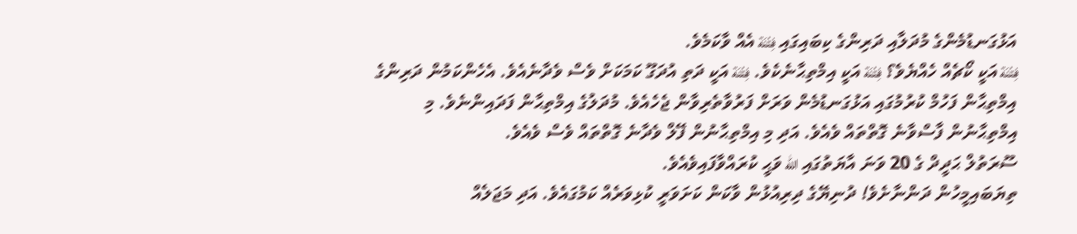އަޅުގަނޑުމެންގެ މުދަލާއި ދަރިންގެ ކިބައިގައި فِتْنَة އެއް ވާކަމެވެ.
فِتْنَة އަކީ ކޯޗެއް ހެއްޔެވެ؟ فِتْنَة އަކީ އިމްތިޙާނެކެވެ. فِتْنَة އަކީ ދަތި އުދަގޫ ކަމަކަށް ވެސް ވެދާނެއެވެ. އެހެންކަމުން ދަރިންގެ އިމްތިޙާން ފަހުމް ކުރުމުގައި އަޅުގަނޑުމެން ވަރަށް ފަރުވާތެރިވާން ޖެހެއެވެ. މުދަލުގެ އިމްތިޙާން ފަދައިންނެވެ. މި އިމްތިޙާނުން ފާސްވާނެ ގޮތްތައް ވެއެވެ. އަދި މި އިމްތިޙާނުން ފޭލް ވެދާނެ ގޮތްތައް ވެސް ވެއެވެ.
ސޫރަތުލް ޙަދީދް ގެ 20 ވަނަ އާޔަތުގައި الله ވަޙީ ކުރައްވާފައިވެއެވެ.
ތިޔަބައިމީހުން ދަންނާށެވެ! ދުނިޔޭގެ ދިރިއުޅުން ވާކަން ކަށަވަރީ ކުޅިވަރެއް ކަމުގައެވެ. އަދި މަޖަލެއް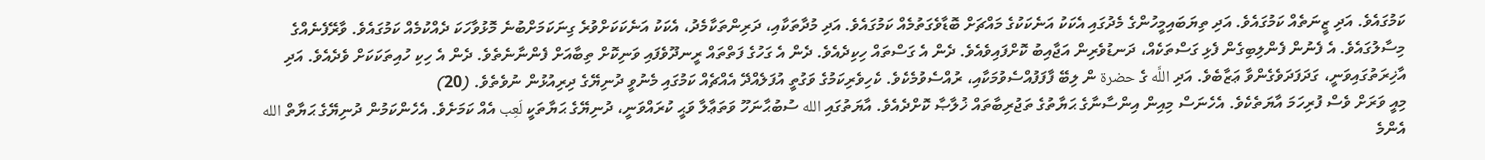ކަމުގައެވެ. އަދި ޒީނަތެއް ކަމުގައެވެ. އަދި ތިޔަބައިމީހުންގެ މެދުގައި އެކަކު އަނެކަކުގެ މައްޗަށް ބޮޑާވެގަތުމެއް ކަމުގައެވެ. އަދި މުދާތަކާއި، ދަރިންތަކާމެދު، އެކަކު އަނެކަކަށްވުރެ ގިނަކަމަށްބުނެ މޮޅުވާހަކަ ދެއްކުމެއް ކަމުގައެވެ. ވާރޭފެނެއްގެ މިސާލުގައެވެ. އެ ފެނުން ފެންލިބިގެން ފެޅި ގަސްތަކެއް، ދަނޑުވެރިން އަޖާއިބު ކޮށްފައިވެއެވެ. ދެން އެ ގަސްތައް ހިކިދެއެވެ. ދެން އެ ގަހުގެ ފަތްތައް ރީނދޫވެފައި ވަނިކޮށް ތިބާއަށް ފެންނާނެތެވެ. ދެން އެ ހިކި ހުއިތަކަކަށް ވެދެއެވެ. އަދި އާޚިރަތުގައިވަނީ، ގަދަފަދަވެގެންވާ ޢަޒާބެވެ. އަދި اللَّه ގެ حضرة ން ލިބޭ ފާފަފުއްސެވުމަކާއި، ރުއްސެވުމެކެވެ. ކެހިވެރިކަމުގެ ވަގުތީ އުފަލެއްދޭ އެއްޗެއް ކަމުގައި މެނުވީ ދުނިޔޭގެ ދިރިއުޅުން ނުވެތެވެ. (20)
މިއީ ވަރަށް ވެސް ފުރިހަމަ އާޔަތެކެވެ. އެހެނަސް މިއިން އިންސާނާގެ ޙަޔާތުގެ ތަޖުރިބާތައް ޚުލާޞާ ކޮށްދެއެވެ. އާޔަތުގައި الله ސުބުޙާނަހޫ ވަތަޢާލާ ވަޙީ ކުރައްވަނީ، ދުނިޔޭގެ ޙަޔާތަކީ لَعِب އެއް ކަމަށެވެ. އެހެންކަމުން ދުނިޔޭގެ ޙަޔާތް الله އެންމެ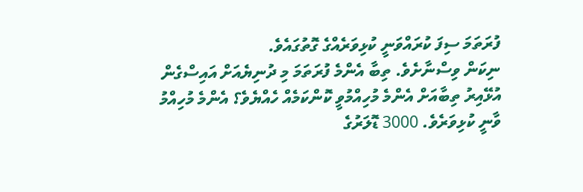ފުރަތަމަ ސިފަ ކުރައްވަނީ ކުޅިވަރެއްގެ ގޮތުގައެވެ.
ނިކަން ވިސްނާށެވެ. ތިބާ އެންމެ ފުރަތަމަ މި ދުނިޔެއަށް އައިސްގެން އުޅޭއިރު ތިބާއަށް އެންމެ މުހިއްމުވީ ކޮންކަމެއް ހެއްޔެވެ؟ އެންމެ މުހިއްމު ވާނީ ކުޅިވަރެވެ. 3000 ޑޮލަރުގެ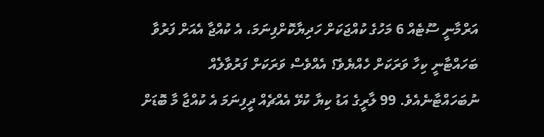އަރްމާނީ ސޫޓެއް 6 މަހުގެ ކުއްޖަކަށް ހަދިޔާކޮށްފިނަމަ، އެ ކުއްޖާ އެއަށް ފަރުވާ ބަހައްޓާނީ ކިހާ ވަރަކަށް ހެއްޔެވެ؟ އެއްވެސް ވަރަކަށް ފަރުވާލެއް ނުބަހައްޓާނެއެވެ. 99 ލާރީގެ އަޑު ކިޔާ ކުޅޭ އެއްޗެއް ދީފިނަމަ އެ ކުއްޖާ މާ ބޮޑަށް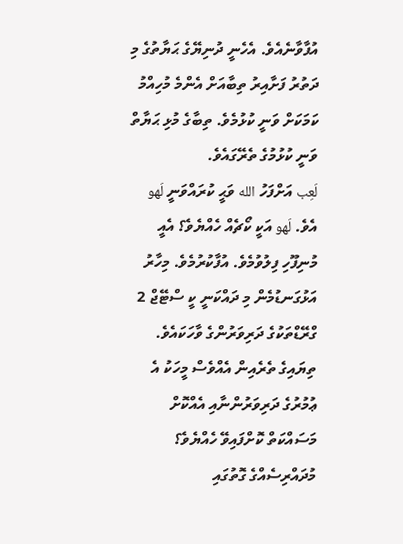އުފާވާނެއެވެ. އެހެނީ ދުނިޔޭގެ ޙަޔާތުގެ މި ދަތުރު ފަށާއިރު ތިބާއަށް އެންމެ މުހިއްމު ކަމަކަށް ވަނީ ކުޅުމެވެ. ތިބާގެ މުޅި ޙަޔާތް ވަނީ ކުޅުމުގެ ތެރޭގައެވެ.
لَعِب އަށްފަހު الله ވަޙީ ކުރައްވަނީ لَهو އެވެ. لَهو އަކީ ކޯޗެއް ހެއްޔެވެ؟ އެއީ މުނިފޫހި ފިލުވުމެވެ. އުފާކުރުމެވެ. މިހާރު އަޅުގަނޑުމެން މި ދައްކަނީ ކީ ސްޓޭޖް 2 ގްރޭޑްތަކުގެ ދަރިވަރުންގެ ވާހަކައެވެ. ތިޔައިގެ ތެރެއިން އެއްވެސް މީހަކު އެ ޢުމުރުގެ ދަރިވަރުންނާއި އެއްކޮށް މަސައްކަތް ކޮށްފައިވޭ ހެއްޔެވެ؟ މުދައްރިސެއްގެ ގޮތުގައި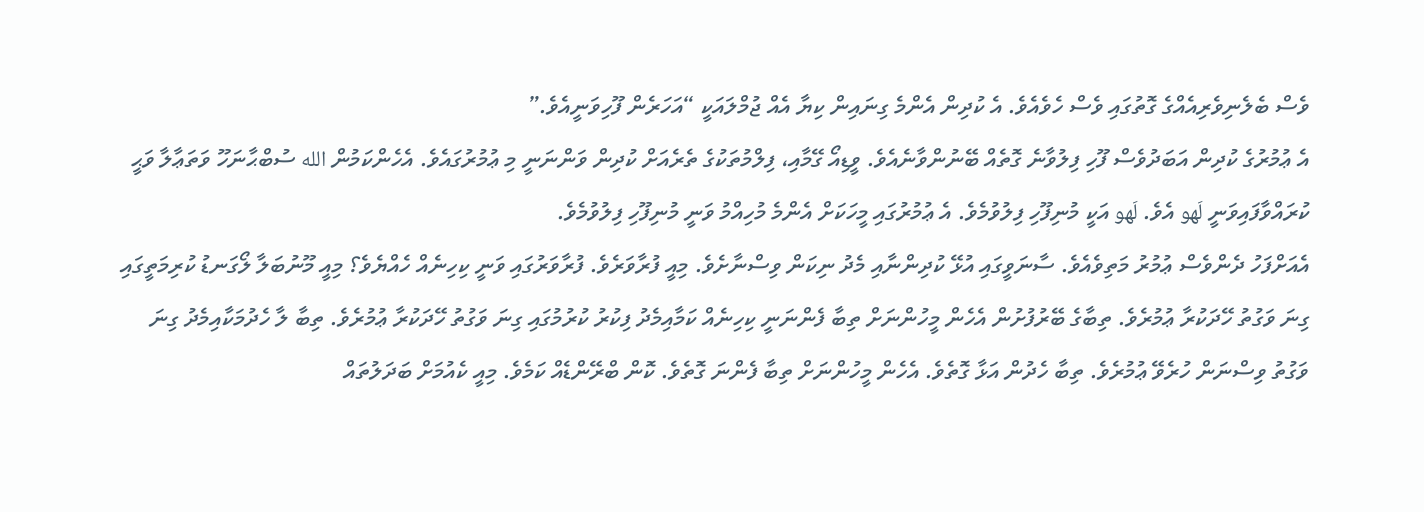ވެސް ބެލެނިވެރިއެއްގެ ގޮތުގައި ވެސް ހެވެއެވެ. އެ ކުދިން އެންމެ ގިނައިން ކިޔާ އެއް ޖުމްލައަކީ “އަހަރެން ފޫހިވަނީއެވެ.”
އެ ޢުމުރުގެ ކުދިން އަބަދުވެސް ފޫހި ފިލުވާނެ ގޮތެއް ބޭނުންވާނެއެވެ. ވީޑިއޯ ގޭމާއި، ފިލްމުތަކުގެ ތެރެއަށް ކުދިން ވަންނަނީ މި ޢުމުރުގައެވެ. އެހެންކަމުން الله ސުބްޙާނަހޫ ވަތަޢާލާ ވަޙީ ކުރައްވާފައިވަނީ لَهو އެވެ. لَهو އަކީ މުނިފޫހި ފިލުވުމެވެ. އެ ޢުމުރުގައި މީހަކަށް އެންމެ މުހިއްމު ވަނީ މުނިފޫހި ފިލުވުމެވެ.
އެއަށްފަހު ދެންވެސް ޢުމުރު މަތިވެއެވެ. ސާނަވީގައި އުޅޭ ކުދިންނާއި މެދު ނިކަން ވިސްނާށެވެ. މިއީ ފުރާވަރެވެ. ފުރާވަރުގައި ވަނީ ކިހިނެއް ހެއްޔެވެ؟ މިއީ މޫނުބަލާ ލޯގަނޑު ކުރިމަތީގައި ގިނަ ވަގުތު ހޭދަކުރާ ޢުމުރެވެ. ތިބާގެ ބޭރުފުށުން އެހެން މީހުންނަށް ތިބާ ފެންނަނީ ކިހިނެއް ކަމާއިމެދު ފިކުރު ކުރުމުގައި ގިނަ ވަގުތު ހޭދަކުރާ ޢުމުރެވެ. ތިބާ ލާ ހެދުމަކާއިމެދު ގިނަ ވަގުތު ވިސްނަން ހުރެވޭ ޢުމުރެވެ. ތިބާ ހެދުން އަޅާ ގޮތެވެ. އެހެން މީހުންނަށް ތިބާ ފެންނަ ގޮތެވެ. ކޮން ބްރޭންޑެއް ކަމެވެ. މިއީ ކެއުމަށް ބަދަލުތައް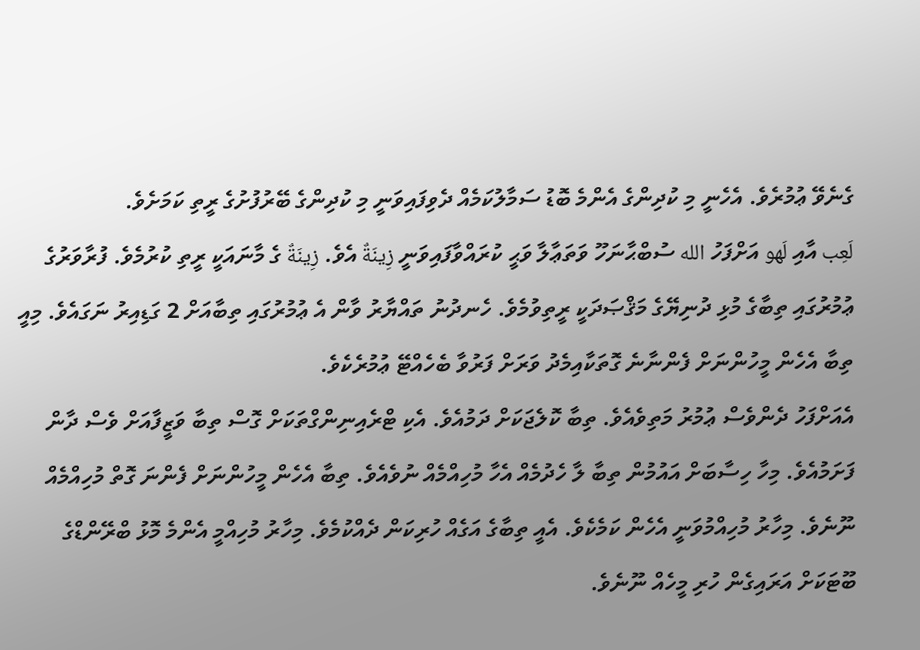ގެނެވޭ ޢުމުރެވެ. އެހެނީ މި ކުދިންގެ އެންމެ ބޮޑު ސަމާލުކަމެއް ދެވިފައިވަނީ މި ކުދިންގެ ބޭރުފުށުގެ ރީތި ކަމަށެވެ.
لَعِب އާއި لَهو އަށްފަހު الله ސުބްޙާނަހޫ ވަތަޢާލާ ވަޙީ ކުރައްވާފައިވަނީ زِينَةٌ އެވެ. زِينَةٌ ގެ މާނައަކީ ރީތި ކުރުމެވެ. ފުރާވަރުގެ ޢުމުރުގައި ތިބާގެ މުޅި ދުނިޔޭގެ މަޤްޞަދަކީ ރީތިވުމެވެ. ހެނދުނު ތައްޔާރު ވާން އެ ޢުމުރުގައި ތިބާއަށް 2 ގަޑިއިރު ނަގައެވެ. މިއީ ތިބާ އެހެން މީހުންނަށް ފެންނާނެ ގޮތަކާއިމެދު ވަރަށް ފަރުވާ ބެހެއްޓޭ ޢުމުރެކެވެ.
އެއަށްފަހު ދެންވެސް ޢުމުރު މަތިވެއެވެ. ތިބާ ކޮލެޖަކަށް ދަމުއެވެ. އެކި ޓްރެއިނިންގްތަކަށް ގޮސް ތިބާ ވަޒީފާއަށް ވެސް ދާން ފަށަމުއެވެ. މިހާ ހިސާބަށް އައުމުން ތިބާ ލާ ހެދުމެއް އެހާ މުހިއްމެއް ނުވެއެވެ. ތިބާ އެހެން މީހުންނަށް ފެންނަ ގޮތް މުހިއްމެއް ނޫނެވެ. މިހާރު މުހިއްމުވަނީ އެހެން ކަމެކެވެ. އެއީ ތިބާގެ އަގެއް ހުރިކަން ދެއްކުމެވެ. މިހާރު މުހިއްމީ އެންމެ މޮޅު ބްރޭންޑްގެ ބޫޓަކަށް އަރައިގެން ހުރި މީހެއް ނޫނެވެ.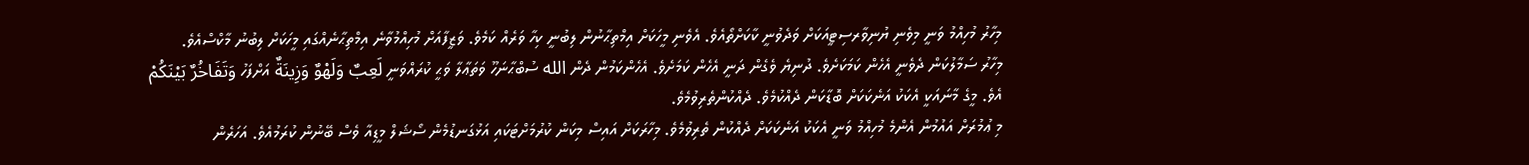މިހާރު މުހިއްމު ވަނީ މިވެނި ޔުނިވާރސިޓީއަކަށް ވަދެވުނީ ކާކަށްތޯއެވެ. އެވެނި މީހަކަށް އިމްތިޙާނުން ލިބުނީ ކިހާ ވަރެއް ކަމެވެ. ވަޒީފާއަށް މުހިއްމުވާނެ އިމްތިޙާނެއްގައި މީހަކަށް ލިބުނު މާކްސްއެވެ.
މިހާރު ސަމާލުކަން ދެވެނީ އެހެން ކަމަކަށެވެ. ދުނިޔެ ވެގެން ދަނީ އެހެން ކަމަށެވެ. އެހެންކަމުން ދެން الله ސުބްޙާނަހޫ ވަތަޢާލާ ވަޙީ ކުރައްވަނީ لَعِبٌ وَلَهْوٌ وَزِينَةٌ އަށްފަހު وَتَفَاخُرٌ بَيْنَكُمْ އެވެ. މީގެ މާނައަކީ އެކަކު އަނެކަކަށް ބޮޑާކަން ދެއްކުމެވެ. ދެއްކުންތެރިވުމެވެ.
މި ޢުމުރަށް އައުމުން އެންމެ މުހިއްމު ވަނީ އެކަކު އަނެކަކަށް ދެއްކުން ތެރިވުމެވެ. މިހާރަކަށް އައިސް މިކަން ކުރުމަށްޓަކައި އަޅުގަނޑުމެން ސޯޝަލް މީޑިއާ ވެސް ބޭނުން ކުރަމުއެވެ. އަހަރެން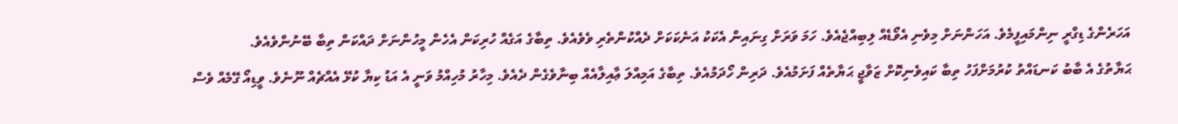އަހަރެންގެ ޑިގްރީ ނިންމައިފީމެވެ. އަހަންނަށް މިވެނި އެވޯޑެއް ލިބިއްޖެއެވެ. ހަމަ ވަރަށް ގިނައިން އެކަކު އަނެކަކަށް ދެއްކުންތެރި ވެވެއެވެ. ތިބާގެ އަގެއް ހުރިކަން އެހެން މީހުންނަށް ދައްކަން ތިބާ ބޭނުންވެއެވެ.
ޙަޔާތުގެ އެ ބާބު ކަނޑައްތު ކުރުމަށްފަހު ތިބާ ކައިވެނިކޮށް ޒަވާޖީ ޙަޔާތެއް ފަށަމުއެވެ. ދަރިން ހޯދަމުއެވެ. ތިބާގެ އަމިއްލަ ޢާއިލާއެއް ބިނާވެގެން ދެއެވެ. މިހާރު މުހިއްމު ވަނީ އެ އަޑު ކިޔާ ކުޅޭ އެއްޗެއް ނޫނެވެ. ވީޑިއޯ ގޭމެއް ވެސް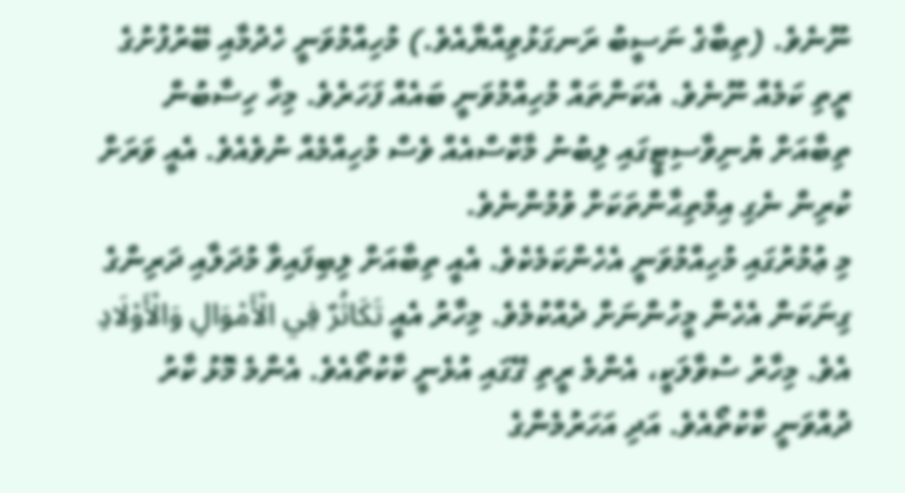ނޫނެވެ. (ތިބާގެ ނަސީބު ރަނގަޅުވިއްޔާއެވެ.) މުހިއްމުވަނީ ހެދުމާއި ބޭރުފުށުގެ ރީތި ކަމެއް ނޫނެވެ. އެކަންތައް މުހިއްމުވަނީ ބައެއް ފަހަރެވެ. މިހާ ހިސާބުން ތިބާއަށް ޔުނިވާސިޓީގައި ލިބުނު މާކްސްއެއް ވެސް މުހިއްމެއް ނުވެއެވެ. އެއީ ވަރަށް ކުރިން ނެގި އިމްތިޙާންތަކަށް ވުމުންނެވެ.
މި ޢުމުރުގައި މުހިއްމުވަނީ އެހެންކަމެކެވެ. އެއީ ތިބާއަށް ލިބިފައިވާ މުދަލާއި ދަރިންގެ ގިނަކަން އެހެން މީހުންނަށް ދެއްކުމެވެ. މިހާރު އެއީ تَكَاثُرٌ فِي الْأَمْوَالِ وَالْأَوْلَادِ އެވެ. މިހާރު ސުވާލަކީ، އެންމެ ރީތި ގޭގައި އުޅެނީ ކާކުތޯއެވެ. އެންމެ މޮޅު ކާރު ދުއްވަނީ ކާކުތޯއެވެ. އަދި އަހަރުމެންގެ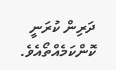ދަރިން ކުރަނީ ކޮންކަމެއްތޯއެވެ.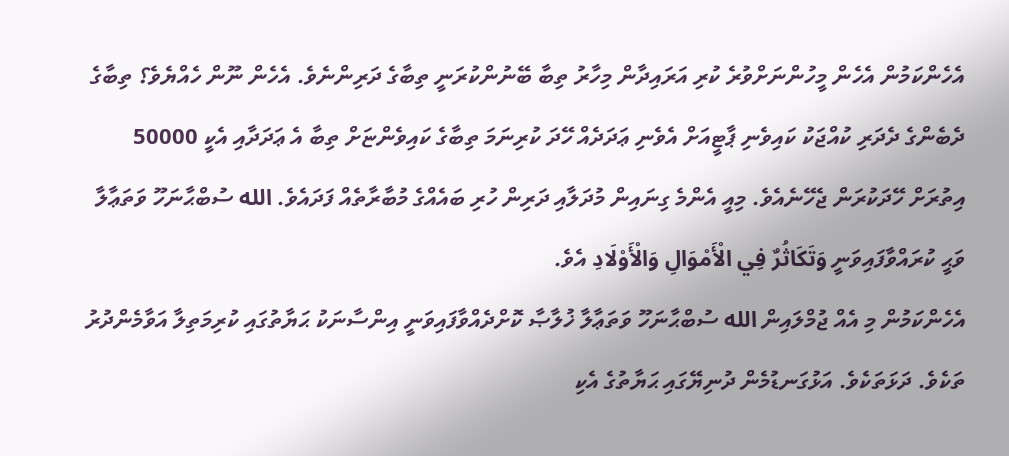އެހެންކަމުން އެހެން މީހުންނަށްވުރެ ކުރި އަރައިދާން މިހާރު ތިބާ ބޭނުންކުރަނީ ތިބާގެ ދަރިންނެވެ. އެހެން ނޫން ހެއްޔެވެ؟ ތިބާގެ ދެބެންގެ ދެދަރި ކުއްޖަކު ކައިވެނި ޕާޓީއަށް އެވެނި ޢަދަދެއް ހޭދަ ކުރިނަމަ ތިބާގެ ކައިވެންޏަށް ތިބާ އެ ޢަދަދާއި އެކީ 50000 އިތުރަށް ހޭދަކުރަން ޖެހޭނެއެވެ. މިއީ އެންމެ ގިނައިން މުދަލާއި ދަރިން ހުރި ބައެއްގެ މުބާރާތެއް ފަދައެވެ. الله ސުބްޙާނަހޫ ވަތަޢާލާ ވަޙީ ކުރައްވާފައިވަނީ وَتَكَاثُرٌ فِي الْأَمْوَالِ وَالْأَوْلَادِ އެވެ.
އެހެންކަމުން މި އެއް ޖުމްލައިން الله ސުބްޙާނަހޫ ވަތަޢާލާ ޚުލާޞާ ކޮށްދެއްވާފައިވަނީ އިންސާނަކު ޙަޔާތުގައި ކުރިމަތިލާ އަވާމެންދުރު ތަކެވެ. ދަޅަތަކެވެ. އަޅުގަނޑުމެން ދުނިޔޭގައި ޙަޔާތުގެ އެކި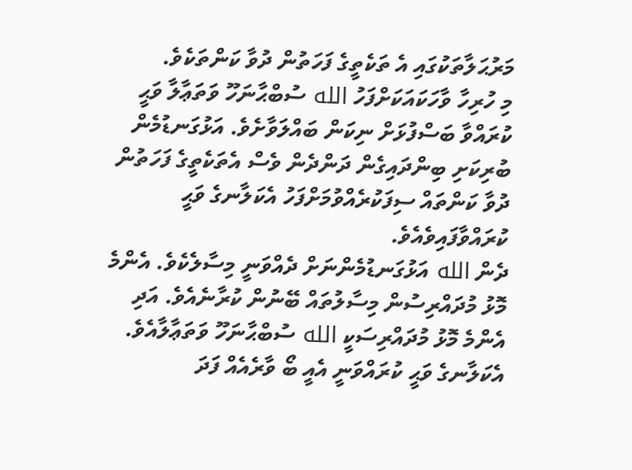މަރުޙަލާތަކުގައި އެ ތަކެތީގެ ފަހަތުން ދުވާ ކަންތަކެވެ.
މި ހުރިހާ ވާހަކައަކަށްފަހު الله ސުބްޙާނަހޫ ވަތަޢާލާ ވަޙީ ކުރައްވާ ބަސްފުޅަށް ނިކަން ބައްލަވާށެވެ. އަޅުގަނޑުމެން ބުރިކަށި ބިންދައިގެން ދަންދެން ވެސް އެތަކެތީގެ ފަހަތުން ދުވާ ކަންތައް ސިފަކުރެއްވުމަށްފަހު އެކަލާނގެ ވަޙީ ކުރައްވާފައިވެއެވެ.
ދެން الله އަޅުގަނޑުމެންނަށް ދެއްވަނީ މިސާލެކެވެ. އެންމެ މޮޅު މުދައްރިސުން މިސާލުތައް ބޭނުން ކުރާނެއެވެ. އަދި އެންމެ މޮޅު މުދައްރިސަކީ الله ސުބްޙާނަހޫ ވަތަޢާލާއެވެ. އެކަލާނގެ ވަޙީ ކުރައްވަނީ އެއީ ބޯ ވާރެއެއް ފަދަ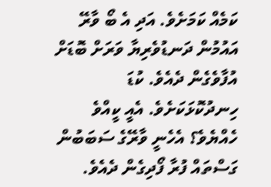ކަމެއް ކަމަށެވެ. އަދި އެ ބޯ ވާރޭ އައުމުން ދަނޑުވެރިޔާ ވަރަށް ބޮޑަށް އުފާވެގެން ދެއެވެ. ކުޑަ ހިނދުކޮޅަކަށެވެ. އެއީ ކީއްވެ ހެއްޔެވެ؟ އެހެނީ ވާރޭގެ ސަބަބުން ގަސްތައް ފުރާ ފޯދިގެން ދެއެވެ.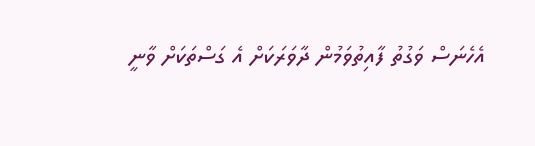އެހެނަސް ވަގުތު ފާއިތުވަމުން ދާވަރަކަށް އެ ގަސްތަކަށް ވާނީ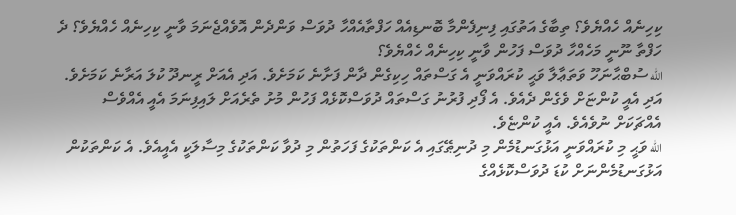ކިހިނެއް ހެއްޔެވެ؟ ތިބާގެ އަތުގައި ފިނިފެންމާ ބޮނޑިއެއް ހަފްތާއެއްހާ ދުވަސް ވަންދެން އޮވެއްޖެނަމަ ވާނީ ކިހިނެއް ހެއްޔެވެ؟ ދެ ހަފްތާ ނޫނީ މަހެއްހާ ދުވަސް ފަހުން ވާނީ ކިހިނެއް ހެއްޔެވެ؟
الله ސުބްޙާނަހޫ ވަތަޢާލާ ވަޙީ ކުރައްވަނީ އެ ގަސްތައް ހިކިގެން ދާން ފަށާނެ ކަމަށެވެ. އަދި އެއަށް ރީނދޫ ކުލަ އަރާނެ ކަމަށެވެ. އަދި އެއީ ކުންޏަށް ވެގެން ދެއެވެ. އެ ފޯދި ފުރުނު ގަސްތައް ދުވަސްކޮޅެއް ފަހުން މުށު ތެރެއަށް ލައިފިނަމަ އެއީ އެއްވެސް އެއްޗަކަށް ނުވެއެވެ. އެއީ ކުންޏެވެ.
الله ވަޙީ މި ކުރައްވަނީ އަޅުގަނޑުމެން މި ދުނިޠޭގައި އެ ކަންތަކުގެ ފަހަތުން މި ދުވާ ކަންތަކުގެ މިސާލަކީ އެއީއެވެ. އެ ކަންތަކުން އަޅުގަނޑުމެންނަށް ކުޑަ ދުވަސްކޮޅެއްގެ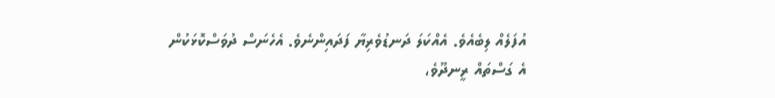އުފަލެއް ލިބެއެވެ. އެއްކަލަ ދަނޑުވެރިޔާ ފަދައިންނެވެ. އެހެނަސް ދުވަސްކޮޅަކުން އެ ގަސްތައް ރީނދޫވެ،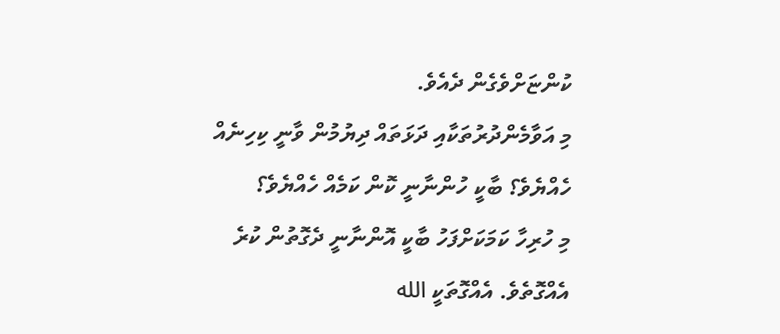ކުންޏަށްވެގެން ދެއެވެ.
މި އަވާމެންދުރުތަކާއި ދަޅަތައް ދިޔުމުން ވާނީ ކިހިނެއް ހެއްޔެވެ؟ ބާކީ ހުންނާނީ ކޮން ކަމެއް ހެއްޔެވެ؟
މި ހުރިހާ ކަމަކަށްފަހު ބާކީ އޮންނާނީ ދެގޮތުން ކުރެ އެއްގޮތެވެ. އެއްގޮތަކީ الله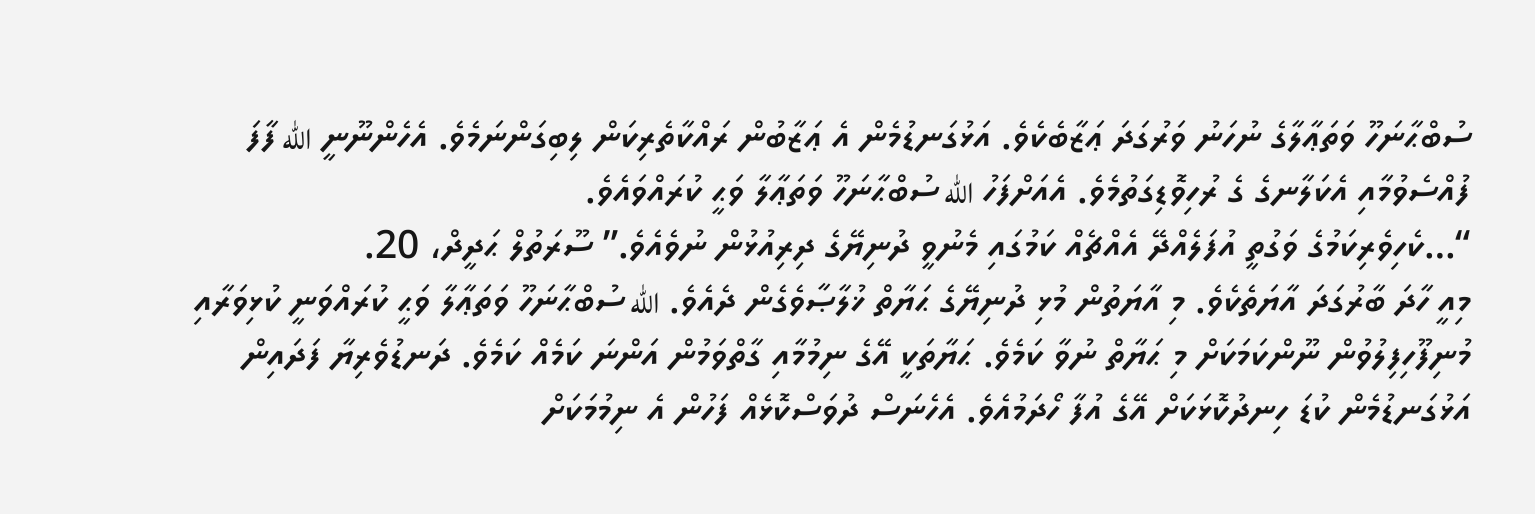ސުބްޙާނަހޫ ވަތަޢާލާގެ ނުހަނު ވަރުގަދަ ޢަޒާބެކެވެ. އަޅުގަނޑުމެން އެ ޢަޒާބުން ރައްކާތެރިކަން ލިބިގަންނަމެވެ. އެހެންނޫނީ الله ފާފަ ފުއްސެވުމާއި އެކަލާނގެ ގެ ރުހިވޮޑިގަތުމެވެ. އެއަށްފަހު الله ސުބްޙާނަހޫ ވަތަޢާލާ ވަޙީ ކުރައްވައެވެ.
“…ކެހިވެރިކަމުގެ ވަގުތީ އުފަލެއްދޭ އެއްޗެއް ކަމުގައި މެނުވީ ދުނިޔޭގެ ދިރިއުޅުން ނުވެއެވެ.” ސޫރަތުލް ޙަދީދް، 20.
މިއީ ހާދަ ބާރުގަދަ އާޔަތެކެވެ. މި އާޔަތުން މުޅި ދުނިޔޭގެ ޙަޔާތް ޚުލާޞާވެގެން ދެއެވެ. الله ސުބްޙާނަހޫ ވަތަޢާލާ ވަޙީ ކުރައްވަނީ ކުޅިވަރާއި މުނިފޫހިފިލުވުން ނޫންކަމަކަށް މި ޙަޔާތް ނުވާ ކަމެވެ. ޙަޔާތަކީ އޭގެ ނިމުމާއި ގާތްވަމުން އަންނަ ކަމެއް ކަމެވެ. ދަނޑުވެރިޔާ ފަދައިން އަޅުގަނޑުމެން ކުޑަ ހިނދުކޮޅަކަށް އޭގެ އުފާ ހޯދަމުއެވެ. އެހެނަސް ދުވަސްކޮޅެއް ފަހުން އެ ނިމުމަކަށް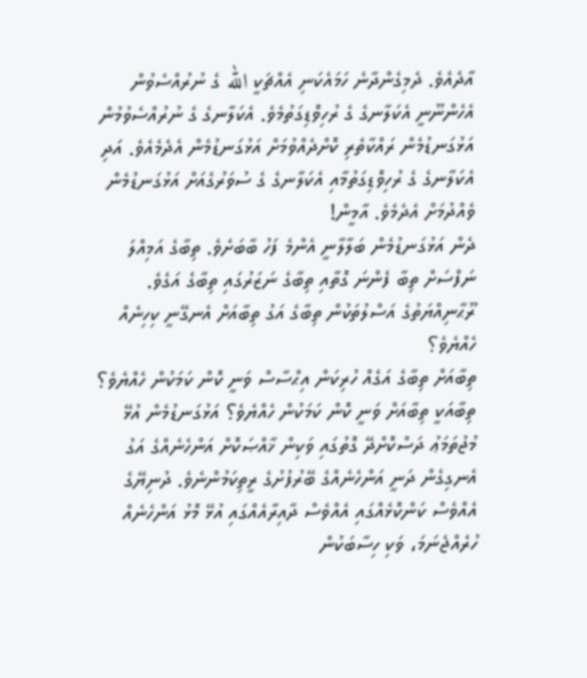އާދެއެވެ. ދެމިގެންދާނެ ހަމައެކަނި އެއްޗަކީ الله ގެ ނުރުއްސެވުން އެހެންނޫނީ އެކަލާނގެ ގެ ރުހިވޮޑިގަތުމެވެ. އެކަލާނގެ ގެ ނުރުއްސެވުމުން އަޅުގަނޑުމެން ރައްކާތެރި ކޮށްދެއްވުމަށް އަޅުގަނޑުމެން އެދެމެއެވެ. އަދި އެކަލާނގެ ގެ ރުހިވޮޑިގަތުމާއި އެކަލާނގެ ގެ ސުވަރުގެއަށް އަޅުގަނޑުމެން ވެއްދުމަށް އެދެމެވެ. އާމީން!
ދެން އަޅުގަނޑުމެން ބަލާލާނީ އެންމެ ފަހު ބާބަށެވެ. ތިބާގެ އަމިއްލަ ނަފްސަށް ތިބާ ފެންނަ ގޮތާއި ތިބާގެ ނަޒަރުގައި ތިބާގެ އަގެވެ. ރޫޙާނިއްޔަތުގެ އަސްލުތަކުން ތިބާގެ އަގު ތިބާއަށް އެނގޭނީ ކިހިނެއް ހެއްޔެވެ؟
ތިބާއަށް ތިބާގެ އަގެއް ހުރިކަން އިޙްސާސް ވަނީ ކޮން ކަމަކުން ހެއްޔެވެ؟ ތިބާއަކީ ތިބާއަށް ވަނީ ކޮން ކަމަކުން ހެއްޔެވެ؟ އަޅުގަނޑުމެން އުޅޭ މުޖުތަމަޢު ދަސްކޮށްދޭ ގޮތުގައި ވަކިން ޚާއްޞަކޮށް އަންހެނެއްގެ އަގު އެނގިގެން ދަނީ އަންހެނެއްގެ ބޭރުފުށުގެ ރީތިކަމުންނެވެ. ދުނިޔޭގެ އެއްވެސް ކަންކޮޅެއްގައި އެއްވެސް ދާއިރާއެއްގައި އުޅޭ މޮޅު އަންހެނެއް ހުރެއްޖެނަމަ، ވަކި ހިސާބަކުން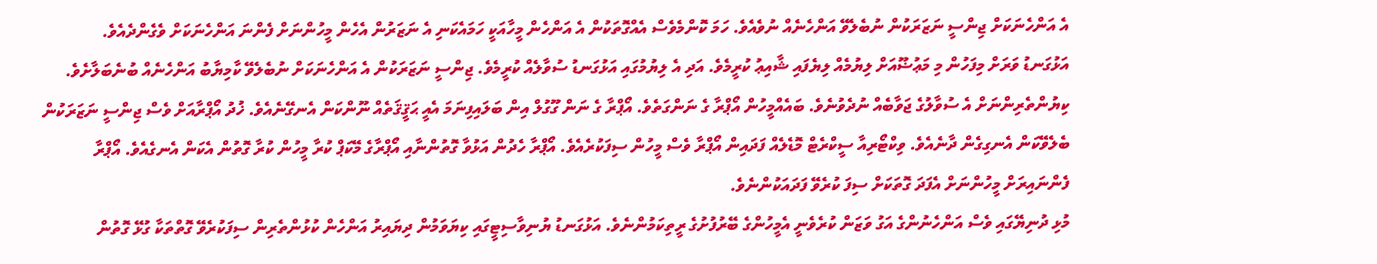އެ އަންހެނަކަށް ޖިންސީ ނަޒަރަކުން ނުބެލެވޭ އަންހެނެއް ނުވެއެވެ. ހަމަ ކޮންމެވެސް އެއްގޮތަކުން އެ އަންހެން މީހާއަކީ ހަމައެކަނި އެ ނަޒަރުން އެހެން މީހުންނަށް ފެންނަ އަންހެނަކަށް ވެގެންދެއެވެ.
އަޅުގަނޑު ވަރަށް މިފަހުން މި މަޢުޟޫއަށް ލިޔުމެއް ލިޔެފައި ޝާއިޢު ކުރީމެވެ. އަދި އެ ލިޔުމުގައި އަޅުގަނޑު ސުވާލެއް ކުރީމެވެ. ޖިންސީ ނަޒަރަކުން އެ އަންހެނަކަށް ނުބެލެވޭ ކާމިޔާބު އަންހެނެއް ބުނެބަލާށެވެ. ކިޔުންތެރިންނަށް އެ ސުވާލުގެ ޖަވާބެއް ނުދެވުނެވެ. ބައެއްމީހުން އޯޕްރާ ގެ ނަންގަތެވެ. އޯޕްރާ ގެ ނަން ގޫގުލް އިން ބަލައިފިނަމަ އެއީ ޙަޤީޤަތެއް ނޫންކަން އެނގޭނެއެވެ. ޚުދު އޯޕްރާއަށް ވެސް ޖިންސީ ނަޒަރަކުން ބެލެވޭކަން އެނގިގެން ދާނެއެވެ. ވިކްޓޯރިއާ ސީކްރެޓް މޮޑެލެއް ފަދައިން އޯޕްރާ ވެސް މީހުން ސިފަކުރެއެވެ. އޯޕްރާ ހެދުން އަޅުވާ ގޮތުންނާއި އޯޕްރާގެ މޭކަޕް ކުރާ މީހުން ކުރާ ގޮތުން އެކަން އެނގެއެވެ. އޯޕްރާ ފެންނައިރަށް މީހުންނަށް އެފަދަ ގޮތަކަށް ސިފަ ކުރެވޭ ފަދައަކުންނެވެ.
މުޅި ދުނިޔޭގައި ވެސް އަންހެނުންގެ އަގު ވަޒަން ކުރެވެނީ އެމީހުންގެ ބޭރުފުށުގެ ރީތިކަމުންނެވެ. އަޅުގަނޑު ޔުނިވާސިޓީގައި ކިޔަވަމުން ދިޔައިރު އަންހެން ކުޅުންތެރިން ސިފަކުރެވޭ ގޮތްތަކާ ގުޅޭ ގޮތުން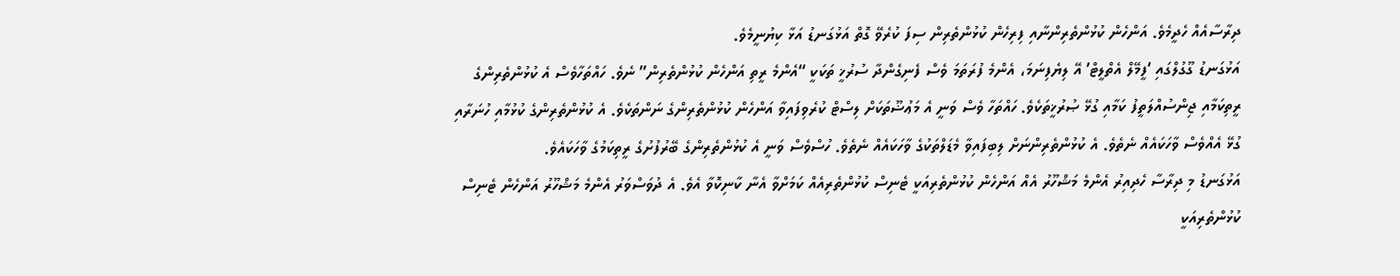ދިރާސާއެއް ހެދީމެވެ. އަންހެން ކުޅުންތެރިންނާއި ފިރިހެން ކުޅުންތެރިން ސިފަ ކުރެވޭ ގޮތް އަޅުގަނޑު އަޅާ ކިޔުނީމެވެ.
އަޅުގަނޑު ގޫގުލްގައި ‘ފީމޭލް އެތްލީޓް’ އޭ ލިޔެފިނަމަ، އެންމެ ފުރަތަމަ ވެސް ފެނިގެންދާ ސުރުޚީ ތަކަކީ “އެންމެ ރީތި އަންހެން ކުޅުންތެރިން” ނެވެ. ހައްތަހާވެސް އެ ކުޅުންތެރިންގެ ރީތިކަމާއި ޖިންސުއްލަތީފު ކަމާއި ގުޅޭ ޞުރުޚީތަކެވެ. ހައްތަހާ ވެސް ވަނީ އެ މަޢުޟޫތަކަށް ލިސްޓް ކުރެވިފައިވާ އަންހެން ކުޅުންތެރިންގެ ނަންތަކެވެ. އެ ކުޅުންތެރިންގެ ކުޅުމާއި ހުނަރާއި ގުޅޭ އެއްވެސް ވާހަކައެއް ނެތެވެ. އެ ކުޅުންތެރިންނަށް ލިބިފައިވާ މެޑަލްތަކުގެ ވާހަކައެއް ނެތެވެ. ހުސްވެސް ވަނީ އެ ކުޅުންތެރިންގެ ބޭރުފުށުގެ ރީތިކަމުގެ ވާހަކައެވެ.
އަޅުގަނޑު މި ދިރާސާ ހެދިއިރު އެންމެ މަޝްހޫރު އެއް އަންހެން ކުޅުންތެރިއަކީ ޓެނިސް ކުޅުންތެރިއެއް ކަމަށްވާ އެނާ ކާނިކޮވާ އެވެ. އެ ދުވަސްވަރު އެންމެ މަޝްހޫރު އަންހެން ޓެނިސް ކުޅުންތެރިއަކީ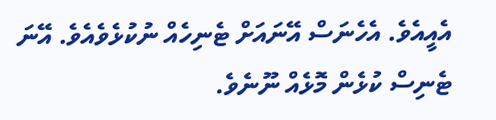އެއީއެވެ. އެހެނަސް އޭނައަށް ޓެނިހެއް ނުކުޅެވެއެވެ. އޭނަ ޓެނިސް ކުޅެން މޮޅެއް ނޫނެވެ.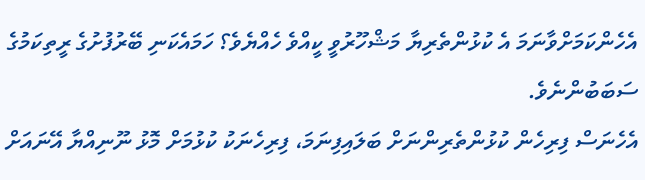އެހެންކަމަށްވާނަމަ އެ ކުޅުންތެރިޔާ މަޝްހޫރުވީ ކީއްވެ ހެއްޔެވެ؟ ހަމައެކަނި ބޭރުފުށުގެ ރީތިކަމުގެ ސަބަބުންނެވެ.
އެހެނަސް ފިރިހެން ކުޅުންތެރިންނަށް ބަލައިފިނަމަ، ފިރިހެނަކު ކުޅުމަށް މޮޅު ނޫނިއްޔާ އޭނައަށް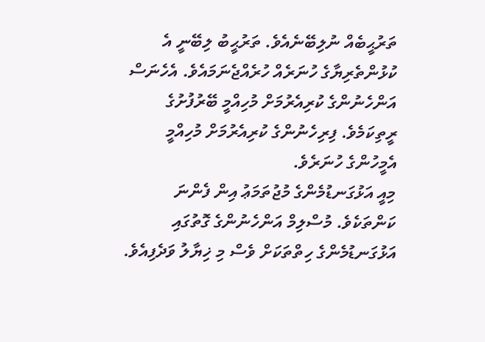ތަރުޙީބެއް ނުލިބޭނެއެވެ. ތަރުޙީބު ލިބޭނީ އެ ކުޅުންތެރިޔާގެ ހުނަރެއް ހުރެއްޖެނަމައެވެ. އެހެނަސް އަންހެނުންގެ ކުރިއެރުމަށް މުހިއްމީ ބޭރުފުށުގެ ރީތިކަމެވެ. ފިރިހެނުންގެ ކުރިއެރުމަށް މުހިއްމީ އެމީހުންގެ ހުނަރެވެ.
މިއީ އަޅުގަނޑުމެންގެ މުޖުތަމަޢު އިން ފެންނަ ކަންތަކެވެ. މުސްލިމް އަންހެނުންގެ ގޮތުގައި އަޅުގަނޑުމެންގެ ހިތްތަކަށް ވެސް މި ޚިޔާލު ވަދެފިއެވެ.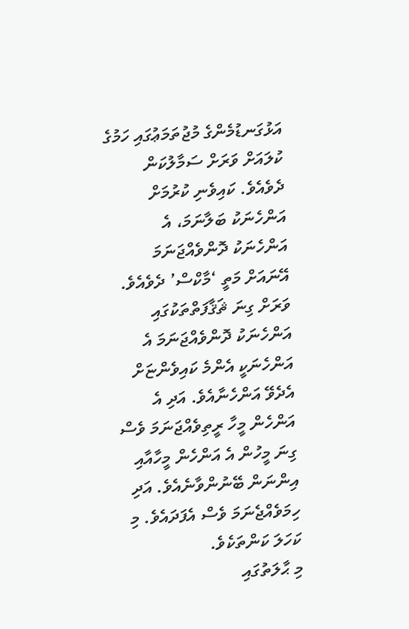އަޅުގަނޑުމެންގެ މުޖުތަމަޢުގައި ހަމުގެ ކުލައަށް ވަރަށް ސަމާލުކަން ދެވެއެވެ. ކައިވެނި ކުރުމަށް އަންހެނަކު ބަލާނަމަ، އެ އަންހެނަކު ދޮންވެއްޖަނަމަ އޭނައަށް މަތީ ‘މާކްސް’ ދެވެއެވެ. ވަރަށް ގިނަ ޘަޤާފަތްތަކުގައި އަންހެނަކު ދޮންވެއްޖަނަމަ އެ އަންހެނަކީ އެންމެ ކައިވެންޏަށް އެދެވޭ އަންހެނާއެވެ. އަދި އެ އަންހެން މީހާ ރީތިވެއްޖަނަމަ ވެސް ގިނަ މީހުން އެ އަންހެން މީހާއާއި އިންނަން ބޭނުންވާނެއެވެ. އަދި ހިމަވެއްޖެނަމަ ވެސް އެފަދައެވެ. މި ކަހަލަ ކަންތަކެވެ.
މި ޙާލަތުގައި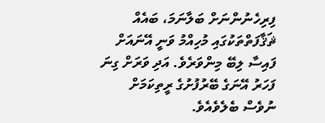ފިރިހެނުންނަށް ބަލާނަމަ، ބައެއް ޘަޤާފަތްތަކުގައި މުހިއްމު ވަނީ އޭނައަށް ފައިސާ ލިބޭ މިންވަރެވެ. އަދި ވަރަށް ގިނަ ފަހަރު އޭނަގެ ބޭރުފުށުގެ ރީތިކަމަށް ނުވެސް ބެލެވެއެވެ.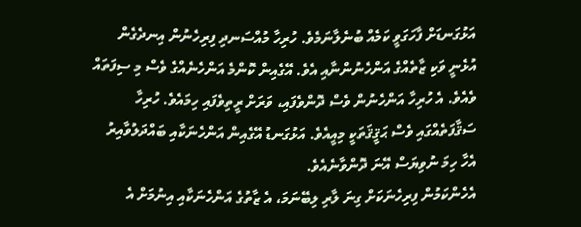އަޅުގަނޑަށް ފާހަގަވީ ކަމެއް ބުނެލާނަމެވެ. ހުރިހާ މުއްސަނދި ފިރިހެނުން އިނދެގެން އުޅެނީ ވަކި ޒާތެއްގެ އަންހެނުންނާއި އެވެ. އޭގެއިން ކޮންމެ އަންހެނެއްގެ ވެސް މި ސިފަތައް ވެއެވެ. އެ ހުރިހާ އަންހެނުން ވެސް ދޮންވެފައި، ވަރަށް ރީތިވެފައި ހިމައެވެ. ހުރިހާ ސަޤާފަތެއްގައި ވެސް ޙަޤީޤަތަކީ މިއީއެވެ. އަޅުގަނޑު އޭގެއިން އަންހެނަކާއި ބައްދަލުވާއިރު އެހާ ހިމަ ނުވިޔަސް އޭނަ ދޮންވާނެއެވެ.
އެހެންކަމުން ފިރިހެނަކަށް ގިނަ ލާރި ލިބޭނަމަ، އެ ޒާތުގެ އަންހެނަކާއި އިނުމަށް އެ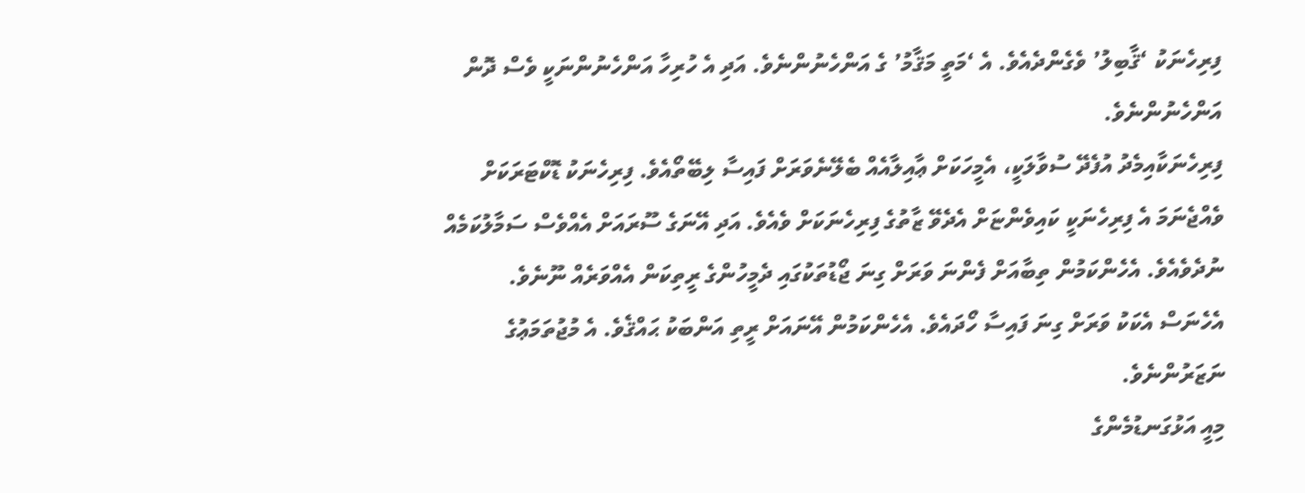ފިރިހެނަކު ‘ޤާބިލު’ ވެގެންދެއެވެ. އެ ‘މަތީ މަޤާމު’ ގެ އަންހެނުންނެވެ. އަދި އެ ހުރިހާ އަންހެނުންނަކީ ވެސް ދޮން އަންހެނުންނެވެ.
ފިރިހެނަކާއިމެދު އުފެދޭ ސުވާލަކީ، އެމީހަކަށް ޢާއިލާއެއް ބެލޭނެވަރަށް ފައިސާ ލިބޭތޯއެވެ. ފިރިހެނަކު ޑޮކްޓަރަކަށް ވެއްޖެނަމަ އެ ފިރިހެނަކީ ކައިވެންޏަށް އެދެވޭ ޒާތުގެ ފިރިހެނަކަށް ވެއެވެ. އަދި އޭނަގެ ސޫރައަށް އެއްވެސް ސަމާލުކަމެއް ނުދެވެއެވެ. އެހެންކަމުން ތިބާއަށް ފެންނަ ވަރަށް ގިނަ ޖޯޑުތަކުގައި ދެމީހުންގެ ރީތިކަން އެއްވަރެއް ނޫނެވެ. އެހެނަސް އެކަކު ވަރަށް ގިނަ ފައިސާ ހޯދައެވެ. އެހެންކަމުން އޭނައަށް ރީތި އަންބަކު ޙައްޤެވެ. އެ މުޖުތަމަޢުގެ ނަޒަރުންނެވެ.
މިއީ އަޅުގަނޑުމެންގެ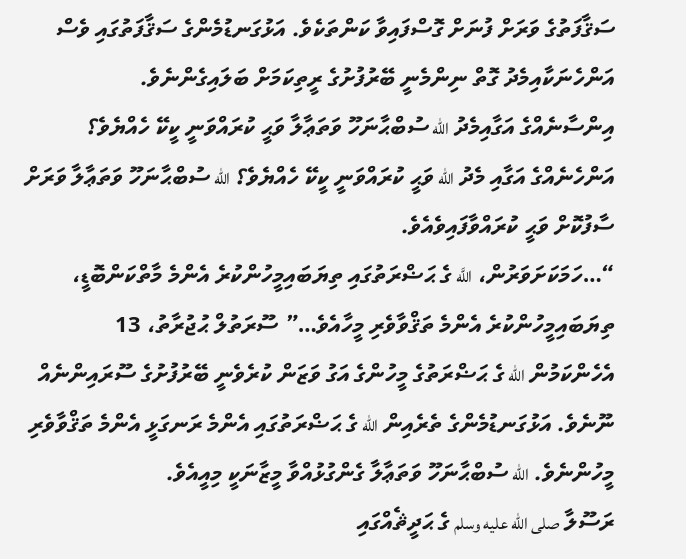ސަޤާފަތުގެ ވަރަށް ފުނަށް ގޮސްފައިވާ ކަންތަކެވެ. އަޅުގަނޑުމެންގެ ސަޤާފަތުގައި ވެސް އަންހެނަކާއިމެދު ގޮތް ނިންމެނީ ބޭރުފުށުގެ ރީތިކަމަށް ބަލައިގެންނެވެ.
އިންސާނެއްގެ އަގާއިމެދު الله ސުބްޙާނަހޫ ވަތަޢާލާ ވަޙީ ކުރައްވަނީ ކީކޭ ހެއްޔެވެ؟ އަންހެނެއްގެ އަގާއި މެދު الله ވަޙީ ކުރައްވަނީ ކީކޭ ހެއްޔެވެ؟ الله ސުބްޙާނަހޫ ވަތަޢާލާ ވަރަށް ސާފުކޮށް ވަޙީ ކުރައްވާފައިވެއެވެ.
“…ހަމަކަށަވަރުން، اللَّه ގެ ޙަޟްރަތުގައި ތިޔަބައިމީހުންކުރެ އެންމެ މާތްކަންބޮޑީ، ތިޔަބައިމީހުންކުރެ އެންމެ ތަޤްވާވެރި މީހާއެވެ…” ސޫރަތުލް ޙުޖުރާތު، 13
އެހެންކަމުން الله ގެ ޙަޟްރަތުގެ މީހުންގެ އަގު ވަޒަން ކުރެވެނީ ބޭރުފުށުގެ ސޫރައިންނެއް ނޫނެވެ. އަޅުގަނޑުމެންގެ ތެރެއިން الله ގެ ޙަޟްރަތުގައި އެންމެ ރަނގަޅީ އެންމެ ތަޤްވާވެރި މީހުންނެވެ. الله ސުބްޙާނަހޫ ވަތަޢާލާ ގެންގުޅުއްވާ މީޒާނަކީ މިއީއެވެ.
ރަސޫލާ صلى الله عليه وسلم ގެ ޙަދީޘެއްގައި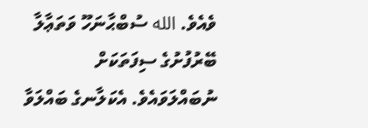ވެއެވެ. الله ސުބްޙާނަހޫ ވަތަޢާލާ ބޭރުފުށުގެ ސިފަތަކަށް ނުބައްލަވައެވެ. އެކަލާނގެ ބައްލަވާ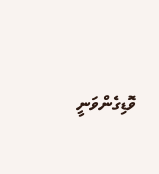ވޮޑިގެންވަނީ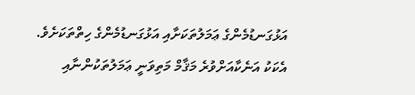އަޅުގަނޑުމެންގެ ޢަމަލުތަކަށާއި އަޅުގަނޑުމެންގެ ހިތްތަކަށެވެ.
އެކަކު އަނެކާއަށްވުރެ މަޤާމް މަތިވަނީ ޢަމަލުތަކުންނާއި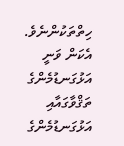ހިތްތަކުންނެވެ. އެކަން ވަނީ އަޅުގަނޑުމެންގެ ތަޤްވާގައާއި އަޅުގަނޑުމެންގެ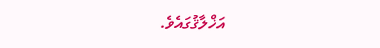އަޚްލާޤުގައެވެ.